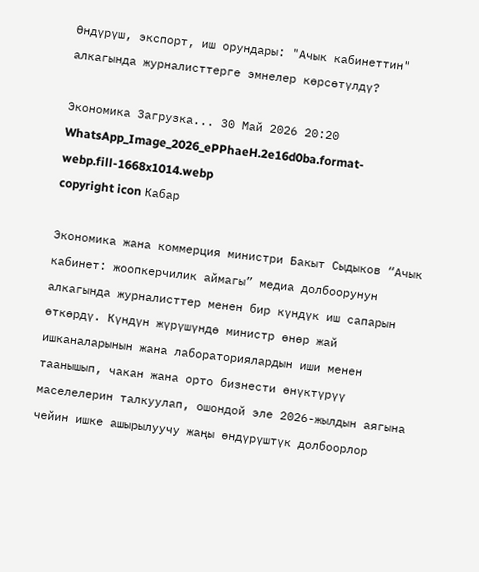Өндүрүш, экспорт, иш орундары: "Ачык кабинеттин" алкагында журналисттерге эмнелер көрсөтүлдү?

Экономика Загрузка... 30 Май 2026 20:20
WhatsApp_Image_2026_ePPhaeH.2e16d0ba.format-webp.fill-1668x1014.webp
copyright icon Кабар

Экономика жана коммерция министри Бакыт Сыдыков “Ачык кабинет: жоопкерчилик аймагы” медиа долбоорунун алкагында журналисттер менен бир күндүк иш сапарын өткөрдү. Күндүн жүрүшүндө министр өнөр жай ишканаларынын жана лабораториялардын иши менен таанышып, чакан жана орто бизнести өнүктүрүү маселелерин талкуулап, ошондой эле 2026-жылдын аягына чейин ишке ашырылуучу жаңы өндүрүштүк долбоорлор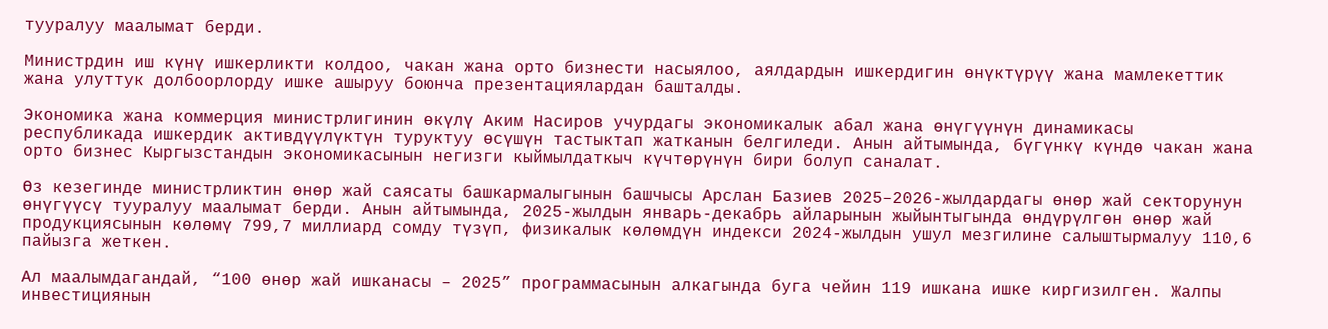тууралуу маалымат берди.

Министрдин иш күнү ишкерликти колдоо, чакан жана орто бизнести насыялоо, аялдардын ишкердигин өнүктүрүү жана мамлекеттик жана улуттук долбоорлорду ишке ашыруу боюнча презентациялардан башталды.

Экономика жана коммерция министрлигинин өкүлү Аким Насиров учурдагы экономикалык абал жана өнүгүүнүн динамикасы республикада ишкердик активдүүлүктүн туруктуу өсүшүн тастыктап жатканын белгиледи. Анын айтымында, бүгүнкү күндө чакан жана орто бизнес Кыргызстандын экономикасынын негизги кыймылдаткыч күчтөрүнүн бири болуп саналат.

Өз кезегинде министрликтин өнөр жай саясаты башкармалыгынын башчысы Арслан Базиев 2025–2026-жылдардагы өнөр жай секторунун өнүгүүсү тууралуу маалымат берди. Анын айтымында, 2025-жылдын январь-декабрь айларынын жыйынтыгында өндүрүлгөн өнөр жай продукциясынын көлөмү 799,7 миллиард сомду түзүп, физикалык көлөмдүн индекси 2024-жылдын ушул мезгилине салыштырмалуу 110,6 пайызга жеткен.

Ал маалымдагандай, “100 өнөр жай ишканасы – 2025” программасынын алкагында буга чейин 119 ишкана ишке киргизилген. Жалпы инвестициянын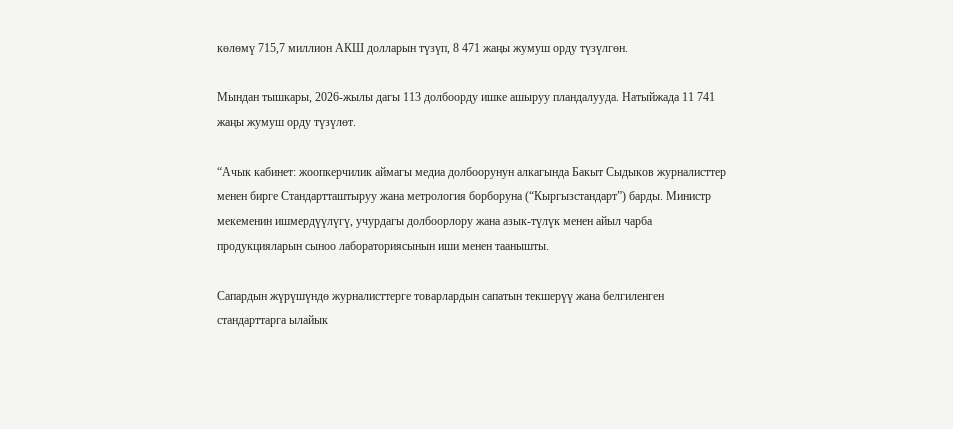көлөмү 715,7 миллион АКШ долларын түзүп, 8 471 жаңы жумуш орду түзүлгөн.

Мындан тышкары, 2026-жылы дагы 113 долбоорду ишке ашыруу пландалууда. Натыйжада 11 741 жаңы жумуш орду түзүлөт.

“Ачык кабинет: жоопкерчилик аймагы медиа долбоорунун алкагында Бакыт Сыдыков журналисттер менен бирге Стандартташтыруу жана метрология борборуна (“Кыргызстандарт”) барды. Министр мекеменин ишмердүүлүгү, учурдагы долбоорлору жана азык-түлүк менен айыл чарба продукцияларын сыноо лабораториясынын иши менен таанышты.

Сапардын жүрүшүндө журналисттерге товарлардын сапатын текшерүү жана белгиленген стандарттарга ылайык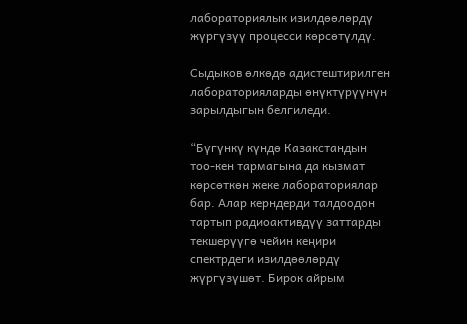лабораториялык изилдөөлөрдү жүргүзүү процесси көрсөтүлдү.

Сыдыков өлкөдө адистештирилген лабораторияларды өнүктүрүүнүн зарылдыгын белгиледи.

“Бүгүнкү күндө Казакстандын тоо-кен тармагына да кызмат көрсөткөн жеке лабораториялар бар. Алар керндерди талдоодон тартып радиоактивдүү заттарды текшерүүгө чейин кеңири спектрдеги изилдөөлөрдү жүргүзүшөт. Бирок айрым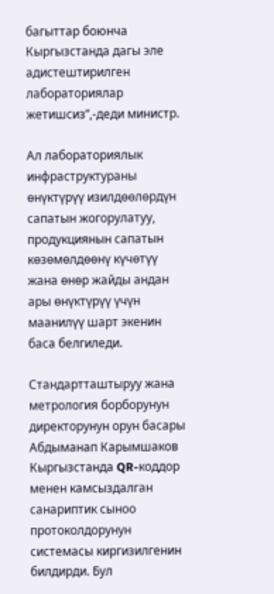багыттар боюнча Кыргызстанда дагы эле адистештирилген лабораториялар жетишсиз”,-деди министр.

Ал лабораториялык инфраструктураны өнүктүрүү изилдөөлөрдүн сапатын жогорулатуу, продукциянын сапатын көзөмөлдөөнү күчөтүү жана өнөр жайды андан ары өнүктүрүү үчүн маанилүү шарт экенин баса белгиледи.

Стандартташтыруу жана метрология борборунун директорунун орун басары Абдыманап Карымшаков Кыргызстанда QR-коддор менен камсыздалган санариптик сыноо протоколдорунун системасы киргизилгенин билдирди. Бул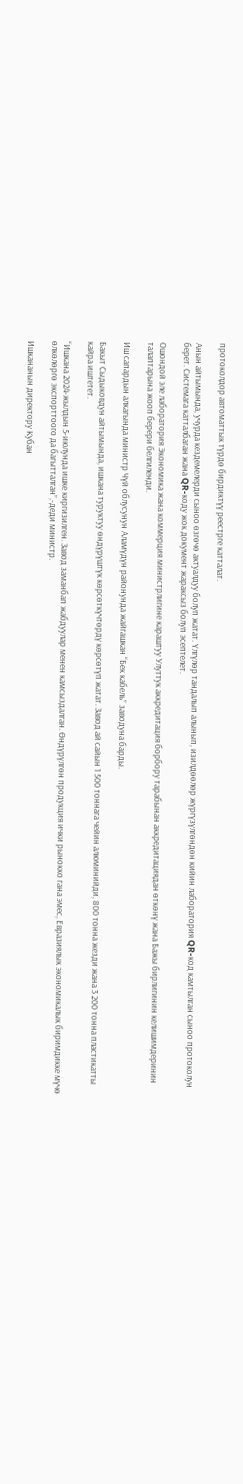протоколдор автоматтык түрдө бирдиктүү реестрге катталат.

Анын айтымында, учурда кездемелерди сыноо өзгөчө актуалдуу болуп жатат. Үлгүлөр тандалып алынып, изилдөөлөр жүргүзүлгөндөн кийин лаборатория QR-код камтылган сыноо протоколун берет. Системага катталбаган жана QR-коду жок документ жараксыз болуп эсептелет.

Ошондой эле лаборатория Экономика жана коммерция министрлигине караштуу Улуттук аккредитация борбору тарабынан аккредитациядан өткөнү жана Бажы бирлигинин келишимдеринин талаптарына жооп берери белгиленди.

Иш сапардын алкагында министр Чүй облусунун Аламүдүн районунда жайгашкан “Бек кабель” заводуна барды.

Бакыт Сыдыковдун айтымында, ишкана туруктуу өндүрүштүк көрсөткүчтөрдү көрсөтүп жатат. Завод ай сайын 1 500 тоннага чейин алюминийди, 800 тонна жезди жана 3 200 тонна пластикатты кайра иштетет.

“Ишкана 2024-жылдын 5-июлунда ишке киргизилген. Завод заманбап жабдуулар менен камсыздалган. Өндүрүлгөн продукция ички рынокко гана эмес, Евразиялык экономикалык биримдикке мүчө өлкөлөргө экспорттоого да багытталган”,-деди министр.

Ишкананын директору Кубан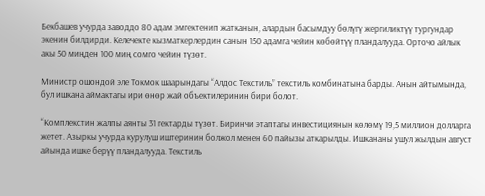Бекбашев учурда заводдо 80 адам эмгектенип жатканын, алардын басымдуу бөлүгү жергиликтүү тургундар экенин билдирди. Келечекте кызматкерлердин санын 150 адамга чейин көбөйтүү пландалууда. Орточо айлык акы 50 миңден 100 миң сомго чейин түзөт.

Министр ошондой эле Токмок шаарындагы “Алдос Текстиль” текстиль комбинатына барды. Анын айтымында, бул ишкана аймактагы ири өнөр жай объектилеринин бири болот.

“Комплекстин жалпы аянты 31 гектарды түзөт. Биринчи этаптагы инвестициянын көлөмү 19,5 миллион долларга жетет. Азыркы учурда курулуш иштеринин болжол менен 60 пайызы аткарылды. Ишкананы ушул жылдын август айында ишке берүү пландалууда. Текстиль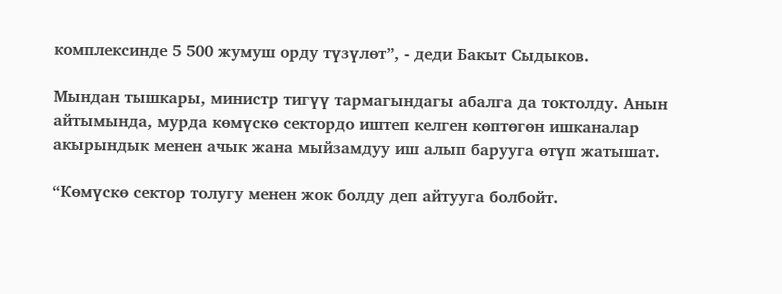комплексинде 5 500 жумуш орду түзүлөт”, - деди Бакыт Сыдыков.

Мындан тышкары, министр тигүү тармагындагы абалга да токтолду. Анын айтымында, мурда көмүскө сектордо иштеп келген көптөгөн ишканалар акырындык менен ачык жана мыйзамдуу иш алып барууга өтүп жатышат.

“Көмүскө сектор толугу менен жок болду деп айтууга болбойт.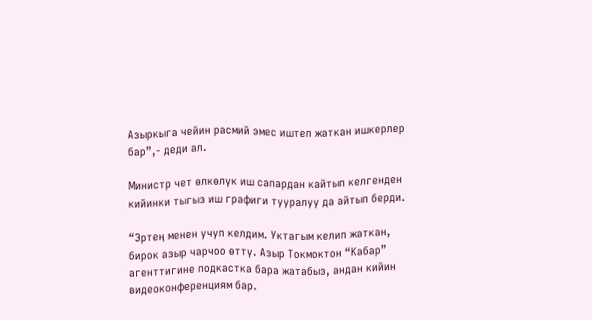Азыркыга чейин расмий эмес иштеп жаткан ишкерлер бар”,- деди ал.

Министр чет өлкөлүк иш сапардан кайтып келгенден кийинки тыгыз иш графиги тууралуу да айтып берди.

“Эртең менен учуп келдим. Уктагым келип жаткан, бирок азыр чарчоо өттү. Азыр Токмоктон “Кабар” агенттигине подкастка бара жатабыз, андан кийин видеоконференциям бар.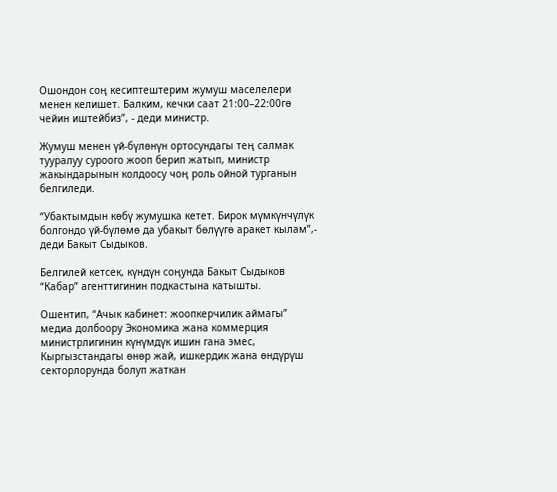Ошондон соң кесиптештерим жумуш маселелери менен келишет. Балким, кечки саат 21:00–22:00гө чейин иштейбиз”, - деди министр.

Жумуш менен үй-бүлөнүн ортосундагы тең салмак тууралуу суроого жооп берип жатып, министр жакындарынын колдоосу чоң роль ойной турганын белгиледи.

“Убактымдын көбү жумушка кетет. Бирок мүмкүнчүлүк болгондо үй-бүлөмө да убакыт бөлүүгө аракет кылам”,- деди Бакыт Сыдыков.

Белгилей кетсек, күндүн соңунда Бакыт Сыдыков “Кабар” агенттигинин подкастына катышты.

Ошентип, “Ачык кабинет: жоопкерчилик аймагы” медиа долбоору Экономика жана коммерция министрлигинин күнүмдүк ишин гана эмес, Кыргызстандагы өнөр жай, ишкердик жана өндүрүш секторлорунда болуп жаткан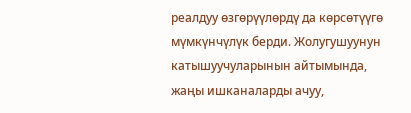реалдуу өзгөрүүлөрдү да көрсөтүүгө мүмкүнчүлүк берди. Жолугушуунун катышуучуларынын айтымында, жаңы ишканаларды ачуу,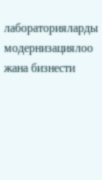лабораторияларды модернизациялоо жана бизнести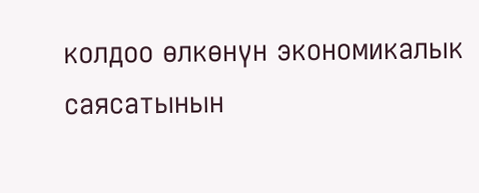колдоо өлкөнүн экономикалык саясатынын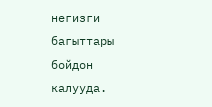негизги багыттары бойдон калууда.